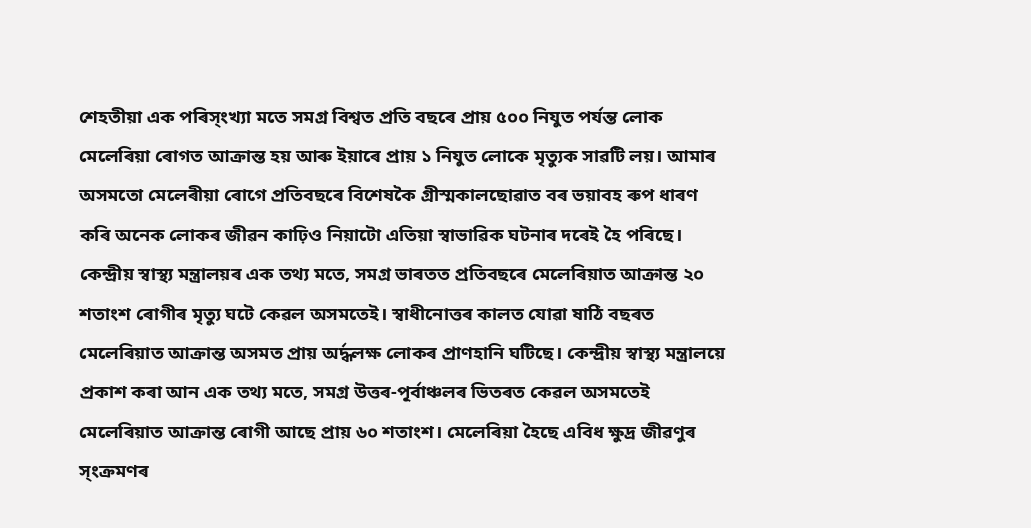শেহতীয়া এক পৰিস্ংখ্যা মতে সমগ্ৰ বিশ্বত প্ৰতি বছৰে প্ৰায় ৫০০ নিযুত পৰ্যন্ত লোক মেলেৰিয়া ৰোগত আক্ৰান্ত হয় আৰু ইয়াৰে প্ৰায় ১ নিযুত লোকে মৃত্যুক সাৱটি লয়। আমাৰ অসমতো মেলেৰীয়া ৰোগে প্ৰতিবছৰে বিশেষকৈ গ্ৰীস্মকালছোৱাত বৰ ভয়াবহ ৰুপ ধাৰণ কৰি অনেক লোকৰ জীৱন কাঢ়িও নিয়াটো এতিয়া স্বাভাৱিক ঘটনাৰ দৰেই হৈ পৰিছে। কেন্দ্ৰীয় স্বাস্থ্য মন্ত্ৰালয়ৰ এক তথ্য মতে, সমগ্ৰ ভাৰতত প্ৰতিবছৰে মেলেৰিয়াত আক্ৰান্ত ২০ শতাংশ ৰোগীৰ মৃত্যু ঘটে কেৱল অসমতেই। স্বাধীনোত্তৰ কালত যোৱা ষাঠি বছৰত মেলেৰিয়াত আক্ৰান্ত অসমত প্ৰায় অৰ্দ্ধলক্ষ লোকৰ প্ৰাণহানি ঘটিছে। কেন্দ্ৰীয় স্বাস্থ্য মন্ত্ৰালয়ে প্ৰকাশ কৰা আন এক তথ্য মতে, সমগ্ৰ উত্তৰ-পূৰ্বাঞ্চলৰ ভিতৰত কেৱল অসমতেই মেলেৰিয়াত আক্ৰান্ত ৰোগী আছে প্ৰায় ৬০ শতাংশ। মেলেৰিয়া হৈছে এবিধ ক্ষুদ্ৰ জীৱণুৰ স্ংক্ৰমণৰ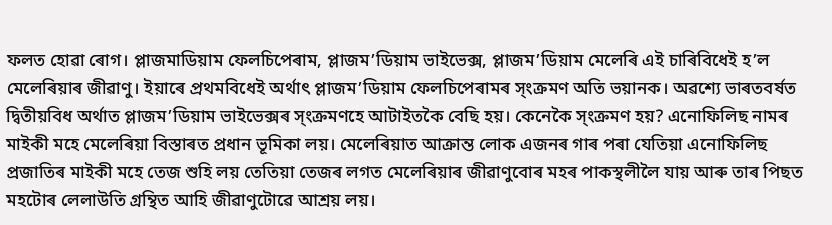ফলত হোৱা ৰোগ। প্লাজমাডিয়াম ফেলচিপেৰাম, প্লাজম’ডিয়াম ভাইভেক্স, প্লাজম’ডিয়াম মেলেৰি এই চাৰিবিধেই হ’ল মেলেৰিয়াৰ জীৱাণু। ইয়াৰে প্ৰথমবিধেই অৰ্থাৎ প্লাজম’ডিয়াম ফেলচিপেৰামৰ স্ংক্ৰমণ অতি ভয়ানক। অৱশ্যে ভাৰতবৰ্ষত দ্বিতীয়বিধ অৰ্থাত প্লাজম’ডিয়াম ভাইভেক্সৰ স্ংক্ৰমণহে আটাইতকৈ বেছি হয়। কেনেকৈ স্ংক্ৰমণ হয়? এনোফিলিছ নামৰ মাইকী মহে মেলেৰিয়া বিস্তাৰত প্ৰধান ভূমিকা লয়। মেলেৰিয়াত আক্ৰান্ত লোক এজনৰ গাৰ পৰা যেতিয়া এনোফিলিছ প্ৰজাতিৰ মাইকী মহে তেজ শুহি লয় তেতিয়া তেজৰ লগত মেলেৰিয়াৰ জীৱাণুবোৰ মহৰ পাকস্থলীলৈ যায় আৰু তাৰ পিছত মহটোৰ লেলাউতি গ্ৰন্থিত আহি জীৱাণুটোৱে আশ্ৰয় লয়।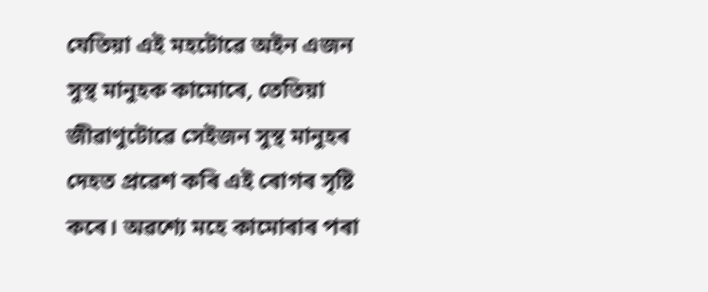যেতিয়া এই মহটোৱে অইন এজন সুস্থ মানুহক কামোৰে, তেতিয়া জীৱাণুটোৱে সেইজন সুস্থ মানুহৰ দেহত প্ৰৱেশ কৰি এই ৰোগৰ সৃষ্টি কৰে। অৱশ্যে মহে কামোৰাৰ পৰা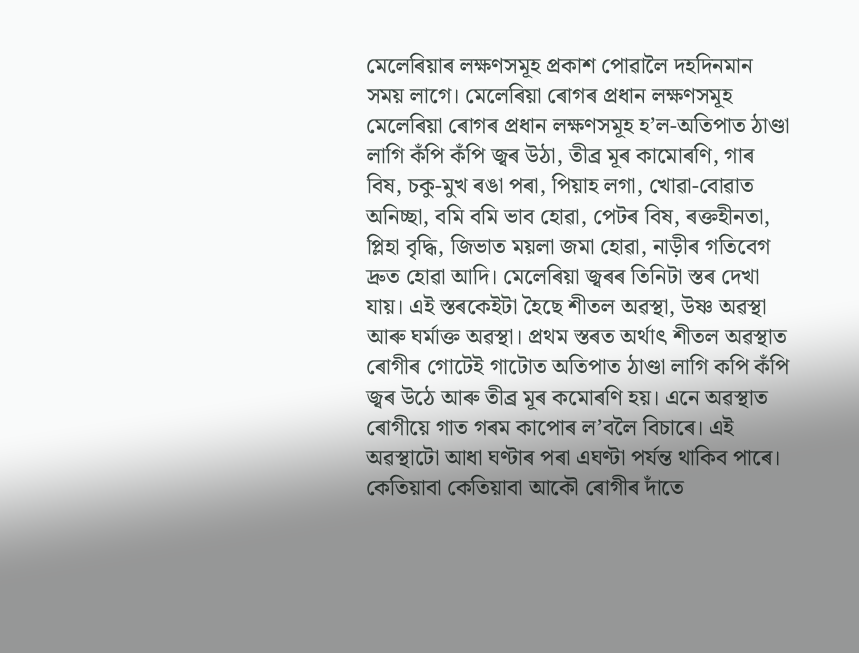মেলেৰিয়াৰ লক্ষণসমূহ প্ৰকাশ পোৱালৈ দহদিনমান সময় লাগে। মেলেৰিয়া ৰোগৰ প্ৰধান লক্ষণসমূহ মেলেৰিয়া ৰোগৰ প্ৰধান লক্ষণসমূহ হ’ল-অতিপাত ঠাণ্ডা লাগি কঁপি কঁপি জ্বৰ উঠা, তীব্ৰ মূৰ কামোৰণি, গাৰ বিষ, চকু-মুখ ৰঙা পৰা, পিয়াহ লগা, খোৱা-বোৱাত অনিচ্ছা, বমি বমি ভাব হোৱা, পেটৰ বিষ, ৰক্তহীনতা, প্লিহা বৃদ্ধি, জিভাত ময়লা জমা হোৱা, নাড়ীৰ গতিবেগ দ্ৰুত হোৱা আদি। মেলেৰিয়া জ্বৰৰ তিনিটা স্তৰ দেখা যায়। এই স্তৰকেইটা হৈছে শীতল অৱস্থা, উষ্ণ অৱস্থা আৰু ঘৰ্মাক্ত অৱস্থা। প্ৰথম স্তৰত অৰ্থাৎ শীতল অৱস্থাত ৰোগীৰ গোটেই গাটোত অতিপাত ঠাণ্ডা লাগি কপি কঁপি জ্বৰ উঠে আৰু তীব্ৰ মূৰ কমোৰণি হয়। এনে অৱস্থাত ৰোগীয়ে গাত গৰম কাপোৰ ল’বলৈ বিচাৰে। এই অৱস্থাটো আধা ঘণ্টাৰ পৰা এঘণ্টা পৰ্যন্ত থাকিব পাৰে। কেতিয়াবা কেতিয়াবা আকৌ ৰোগীৰ দাঁতে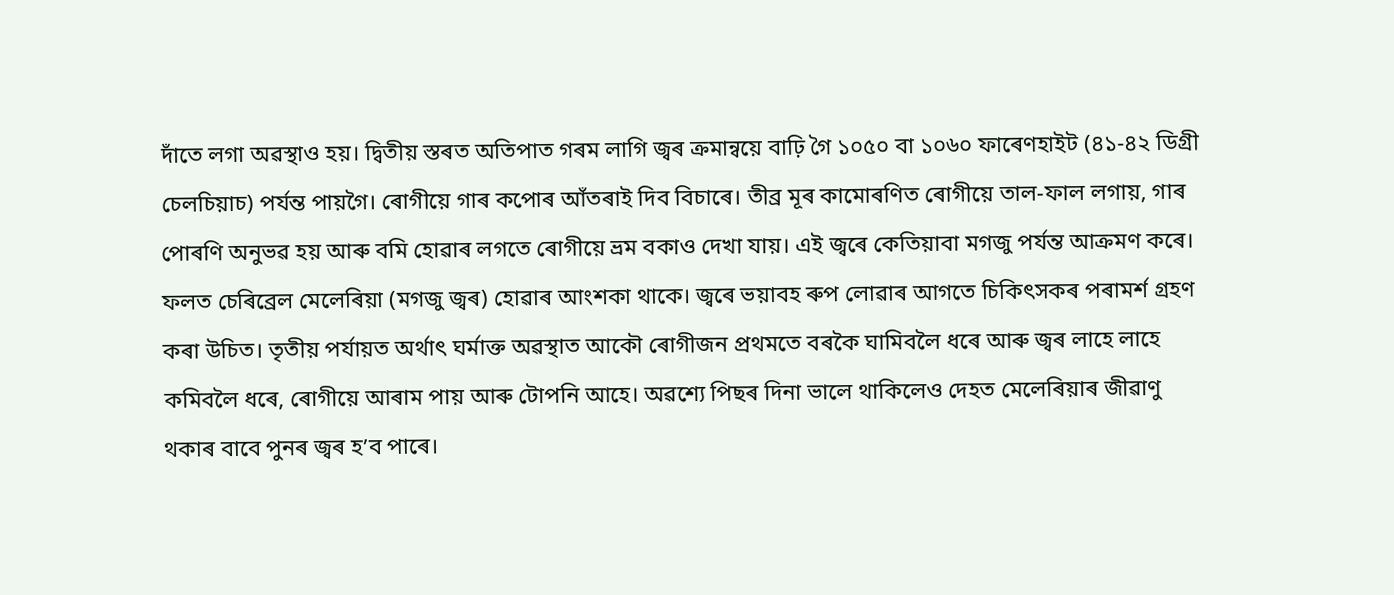দাঁতে লগা অৱস্থাও হয়। দ্বিতীয় স্তৰত অতিপাত গৰম লাগি জ্বৰ ক্ৰমান্বয়ে বাঢ়ি গৈ ১০৫০ বা ১০৬০ ফাৰেণহাইট (৪১-৪২ ডিগ্ৰী চেলচিয়াচ) পৰ্যন্ত পায়গৈ। ৰোগীয়ে গাৰ কপোৰ আঁতৰাই দিব বিচাৰে। তীব্ৰ মূৰ কামোৰণিত ৰোগীয়ে তাল-ফাল লগায়, গাৰ পোৰণি অনুভৱ হয় আৰু বমি হোৱাৰ লগতে ৰোগীয়ে ভ্ৰম বকাও দেখা যায়। এই জ্বৰে কেতিয়াবা মগজু পৰ্যন্ত আক্ৰমণ কৰে। ফলত চেৰিব্ৰেল মেলেৰিয়া (মগজু জ্বৰ) হোৱাৰ আংশকা থাকে। জ্বৰে ভয়াবহ ৰুপ লোৱাৰ আগতে চিকিৎসকৰ পৰামৰ্শ গ্ৰহণ কৰা উচিত। তৃতীয় পৰ্যায়ত অৰ্থাৎ ঘৰ্মাক্ত অৱস্থাত আকৌ ৰোগীজন প্ৰথমতে বৰকৈ ঘামিবলৈ ধৰে আৰু জ্বৰ লাহে লাহে কমিবলৈ ধৰে, ৰোগীয়ে আৰাম পায় আৰু টোপনি আহে। অৱশ্যে পিছৰ দিনা ভালে থাকিলেও দেহত মেলেৰিয়াৰ জীৱাণু থকাৰ বাবে পুনৰ জ্বৰ হ’ব পাৰে।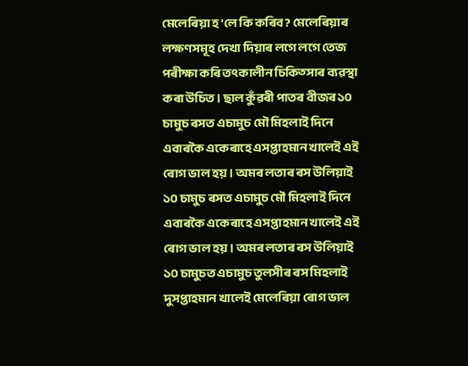মেলেৰিয়া হ’লে কি কৰিব? মেলেৰিয়াৰ লক্ষণসমূহ দেখা দিয়াৰ লগে লগে তেজ পৰীক্ষা কৰি তৎকালীন চিকিত্সাৰ ব্যৱস্থা কৰা উচিত। ছাল কুঁৱৰী পাতৰ বীজৰ ১০ চামুচ ৰসত এচামুচ মৌ মিহলাই দিনে এবাৰকৈ একেৰাহে এসপ্তাহমান খালেই এই ৰোগ ভাল হয়। অমৰ লতাৰ ৰস উলিয়াই ১০ চামুচ ৰসত এচামুচ মৌ মিহলাই দিনে এবাৰকৈ একেৰাহে এসপ্তাহমান খালেই এই ৰোগ ভাল হয়। অমৰ লতাৰ ৰস উলিয়াই ১০ চামুচত এচামুচ তুলসীৰ ৰস মিহলাই দুসপ্তাহমান খালেই মেলেৰিয়া ৰোগ ভাল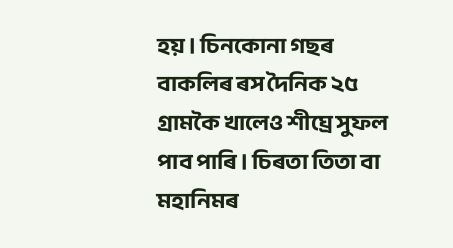হয়। চিনকোনা গছৰ বাকলিৰ ৰস দৈনিক ২৫ গ্ৰামকৈ খালেও শীঘ্ৰে সুফল পাব পাৰি। চিৰতা তিতা বা মহানিমৰ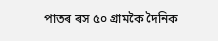পাতৰ ৰস ৫০ গ্ৰামকৈ দৈনিক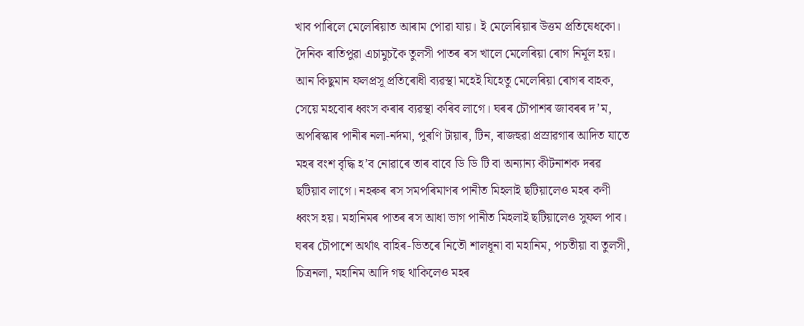খাব পাৰিলে মেলেৰিয়াত আৰাম পোৱা যায়। ই মেলেৰিয়াৰ উত্তম প্ৰতিষেধকো। দৈনিক ৰাতিপুৱা এচামুচকৈ তুলসী পাতৰ ৰস খালে মেলেৰিয়া ৰোগ নিৰ্মূল হয়। আন কিছুমান ফলপ্ৰসূ প্ৰতিৰোধী ব্যৱস্থা মহেই যিহেতু মেলেৰিয়া ৰোগৰ বাহক, সেয়ে মহবোৰ ধ্বংস কৰাৰ ব্যৱস্থা কৰিব লাগে। ঘৰৰ চৌপাশৰ জাবৰৰ দ’ম, অপৰিস্কাৰ পানীৰ নলা-নৰ্দমা, পুৰণি টায়াৰ, টিন, ৰাজহুৱা প্ৰস্ৰাৱগাৰ আদিত যাতে মহৰ বংশ বৃদ্ধি হ’ব নোৱাৰে তাৰ বাবে ডি ডি টি বা অন্যান্য কীটনাশক দৰৱ ছটিয়াব লাগে। নহৰুৰ ৰস সমপৰিমাণৰ পানীত মিহলাই ছটিয়ালেও মহৰ কণী ধ্বংস হয়। মহানিমৰ পাতৰ ৰস আধা ভাগ পানীত মিহলাই ছটিয়ালেও সুফল পাব। ঘৰৰ চৌপাশে অৰ্থাৎ বাহিৰ-ভিতৰে নিতৌ শালধূনা বা মহানিম, পচতীয়া বা তুলসী, চিত্ৰনলা, মহানিম আদি গছ থাকিলেও মহৰ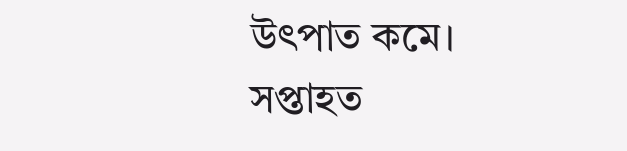উৎপাত কমে। সপ্তাহত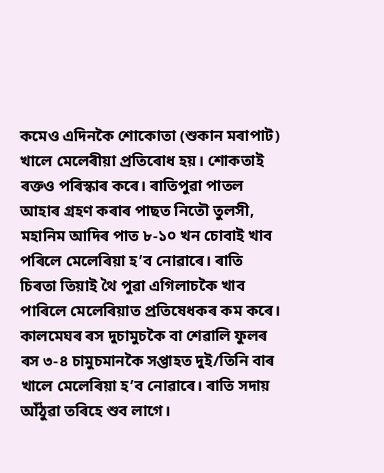কমেও এদিনকৈ শোকোতা (শুকান মৰাপাট) খালে মেলেৰীয়া প্ৰতিৰোধ হয়। শোকতাই ৰক্তও পৰিস্কাৰ কৰে। ৰাতিপুৱা পাতল আহাৰ গ্ৰহণ কৰাৰ পাছত নিতৌ তুলসী, মহানিম আদিৰ পাত ৮-১০ খন চোবাই খাব পৰিলে মেলেৰিয়া হ’ব নোৱাৰে। ৰাতি চিৰতা তিয়াই থৈ পুৱা এগিলাচকৈ খাব পাৰিলে মেলেৰিয়াত প্ৰতিষেধকৰ কম কৰে। কালমেঘৰ ৰস দুচামুচকৈ বা শেৱালি ফুলৰ ৰস ৩-৪ চামুচমানকৈ সপ্তাহত দুই/তিনি বাৰ খালে মেলেৰিয়া হ’ব নোৱাৰে। ৰাতি সদায় আঁঠুৱা তৰিহে শুব লাগে।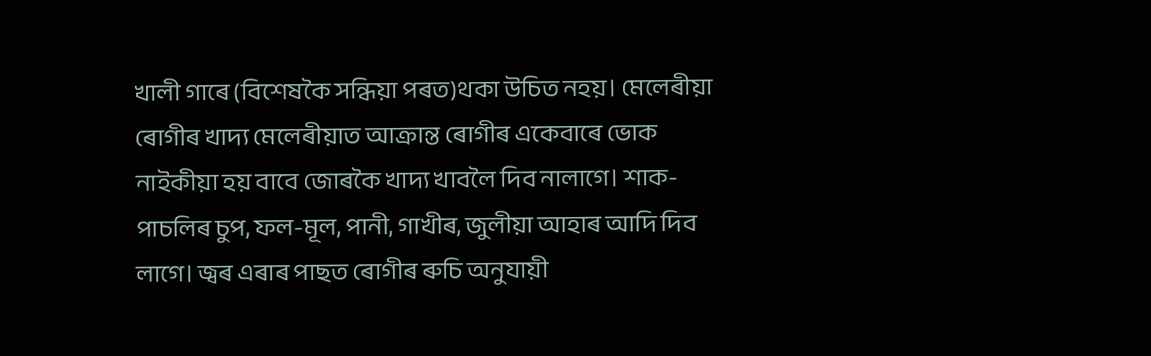খালী গাৰে (বিশেষকৈ সন্ধিয়া পৰত)থকা উচিত নহয়। মেলেৰীয়া ৰোগীৰ খাদ্য মেলেৰীয়াত আক্ৰান্ত ৰোগীৰ একেবাৰে ভোক নাইকীয়া হয় বাবে জোৰকৈ খাদ্য খাবলৈ দিব নালাগে। শাক-পাচলিৰ চুপ, ফল-মূল, পানী, গাখীৰ, জুলীয়া আহাৰ আদি দিব লাগে। জ্বৰ এৰাৰ পাছত ৰোগীৰ ৰুচি অনুযায়ী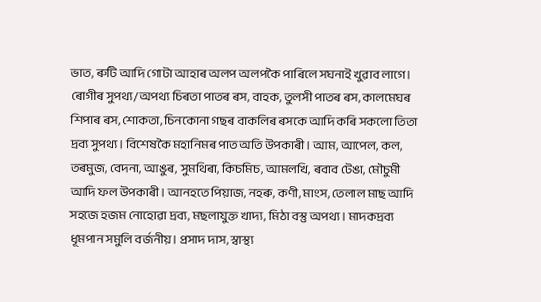ভাত, ৰুটি আদি গোটা আহাৰ অলপ অলপকৈ পাৰিলে সঘনাই খুৱাব লাগে। ৰোগীৰ সুপথ্য/অপথ্য চিৰতা পাতৰ ৰস, বাহক, তুলসী পাতৰ ৰস, কালমেঘৰ শিপাৰ ৰস, শোকতা, চিনকোনা গছৰ বাকলিৰ ৰসকে আদি কৰি সকলো তিতা দ্ৰব্য সুপথ্য। বিশেষকৈ মহানিমৰ পাত অতি উপকাৰী। আম, আপেল, কল, তৰমুজ, বেদনা, আঙুৰ, সুমথিৰা, কিচমিচ, আমলখি, ৰবাব টেঙা, মৌচুমী আদি ফল উপকাৰী। আনহতে পিয়াজ, নহৰু, কণী, মাংস, তেলাল মাছ আদি সহজে হজম নোহোৱা দ্ৰব্য, মছলাযুক্ত খাদ্য, মিঠা বস্তু অপথ্য। মাদকদ্ৰব্য ধূমপান সমুলি বৰ্জনীয়। প্ৰসাদ দাস, স্বাস্থ্য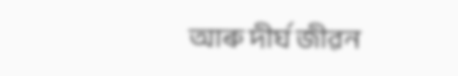আৰু দীৰ্ঘ জীৱন